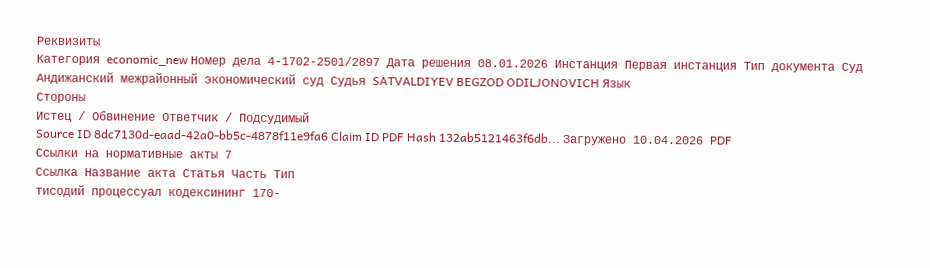Реквизиты
Категория economic_new Номер дела 4-1702-2501/2897 Дата решения 08.01.2026 Инстанция Первая инстанция Тип документа Суд Андижанский межрайонный экономический суд Судья SATVALDIYEV BEGZOD ODILJONOVICH Язык
Стороны
Истец / Обвинение Ответчик / Подсудимый
Source ID 8dc7130d-eaad-42a0-bb5c-4878f11e9fa6 Claim ID PDF Hash 132ab5121463f6db... Загружено 10.04.2026 PDF
Ссылки на нормативные акты 7
Ссылка Название акта Статья Часть Тип
тисодий процессуал кодексининг 170-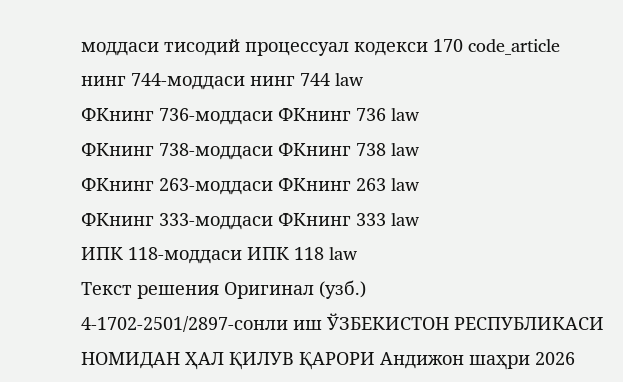моддаси тисодий процессуал кодекси 170 code_article
нинг 744-моддаси нинг 744 law
ФКнинг 736-моддаси ФКнинг 736 law
ФКнинг 738-моддаси ФКнинг 738 law
ФКнинг 263-моддаси ФКнинг 263 law
ФКнинг 333-моддаси ФКнинг 333 law
ИПК 118-моддаси ИПК 118 law
Текст решения Оригинал (узб.)
4-1702-2501/2897-сонли иш ЎЗБЕКИСТОН РЕСПУБЛИКАСИ НОМИДАН ҲАЛ ҚИЛУВ ҚАРОРИ Андижон шаҳри 2026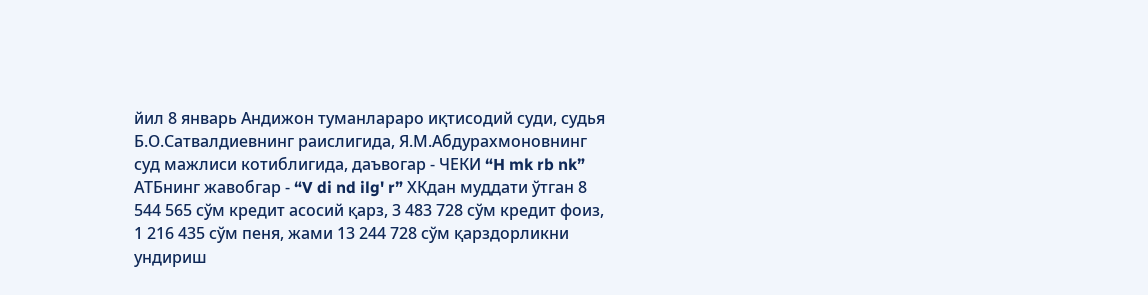йил 8 январь Андижон туманлараро иқтисодий суди, судья Б.О.Сатвалдиевнинг раислигида, Я.М.Абдурахмоновнинг суд мажлиси котиблигида, даъвогар - ЧЕКИ “H mk rb nk” АТБнинг жавобгар - “V di nd ilg' r” ХКдан муддати ўтган 8 544 565 сўм кредит асосий қарз, 3 483 728 сўм кредит фоиз, 1 216 435 сўм пеня, жами 13 244 728 сўм қарздорликни ундириш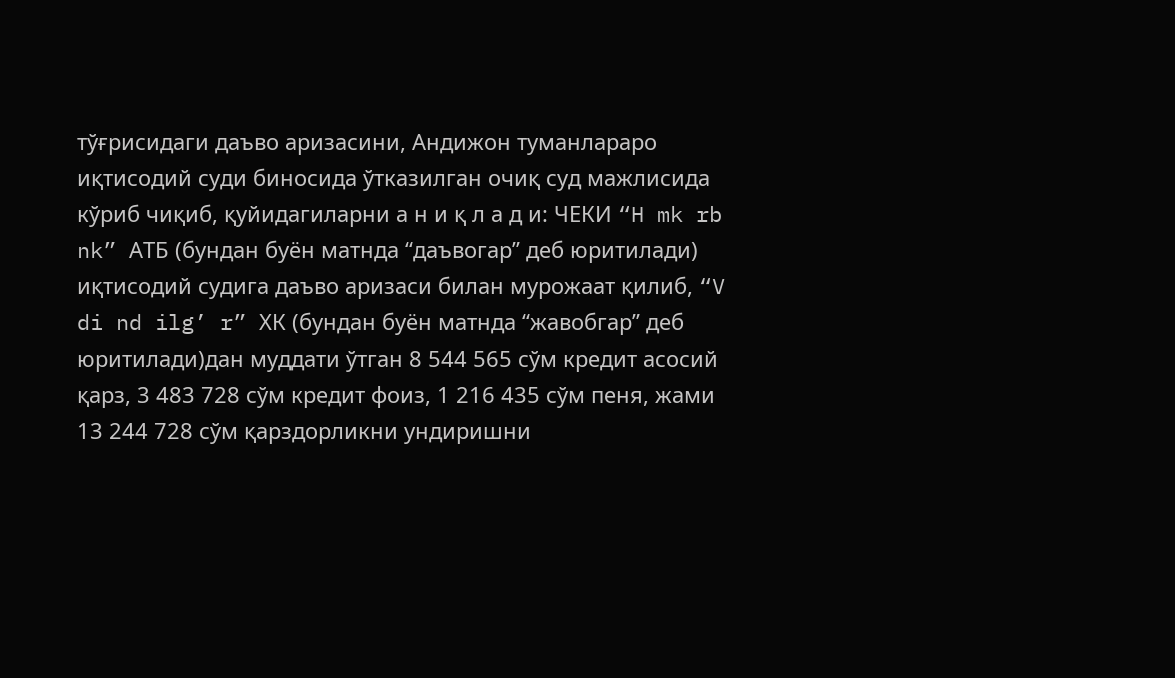тўғрисидаги даъво аризасини, Андижон туманлараро иқтисодий суди биносида ўтказилган очиқ суд мажлисида кўриб чиқиб, қуйидагиларни а н и қ л а д и: ЧЕКИ “H mk rb nk” АТБ (бундан буён матнда “даъвогар” деб юритилади) иқтисодий судига даъво аризаси билан мурожаат қилиб, “V di nd ilg’ r” ХК (бундан буён матнда “жавобгар” деб юритилади)дан муддати ўтган 8 544 565 сўм кредит асосий қарз, 3 483 728 сўм кредит фоиз, 1 216 435 сўм пеня, жами 13 244 728 сўм қарздорликни ундиришни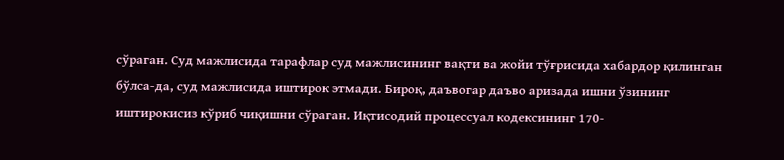сўраган. Суд мажлисида тарафлар суд мажлисининг вақти ва жойи тўғрисида хабардор қилинган бўлса-да, суд мажлисида иштирок этмади. Бироқ, даъвогар даъво аризада ишни ўзининг иштирокисиз кўриб чиқишни сўраган. Иқтисодий процессуал кодексининг 170-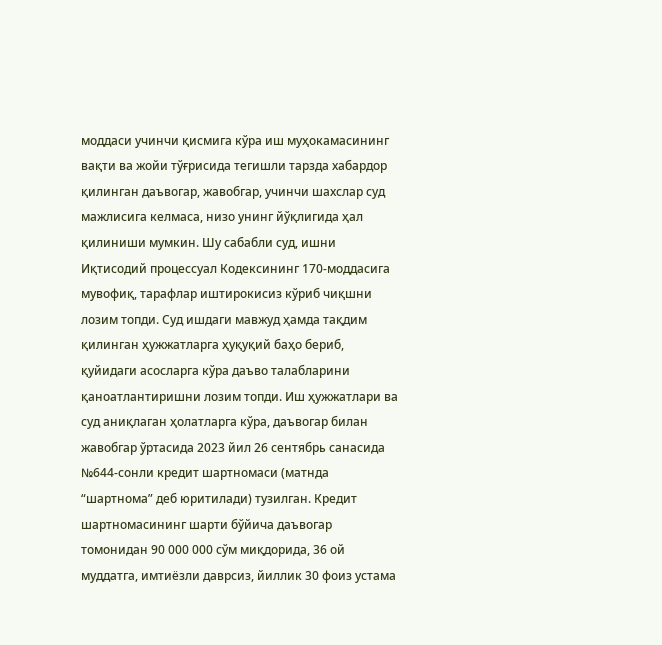моддаси учинчи қисмига кўра иш муҳокамасининг вақти ва жойи тўғрисида тегишли тарзда хабардор қилинган даъвогар, жавобгар, учинчи шахслар суд мажлисига келмаса, низо унинг йўқлигида ҳал қилиниши мумкин. Шу сабабли суд, ишни Иқтисодий процессуал Кодексининг 170-моддасига мувофиқ, тарафлар иштирокисиз кўриб чиқшни лозим топди. Суд ишдаги мавжуд ҳамда тақдим қилинган ҳужжатларга ҳуқуқий баҳо бериб, қуйидаги асосларга кўра даъво талабларини қаноатлантиришни лозим топди. Иш ҳужжатлари ва суд аниқлаган ҳолатларга кўра, даъвогар билан жавобгар ўртасида 2023 йил 26 сентябрь санасида №644-сонли кредит шартномаси (матнда “шартнома” деб юритилади) тузилган. Кредит шартномасининг шарти бўйича даъвогар томонидан 90 000 000 сўм миқдорида, 36 ой муддатга, имтиёзли даврсиз, йиллик 30 фоиз устама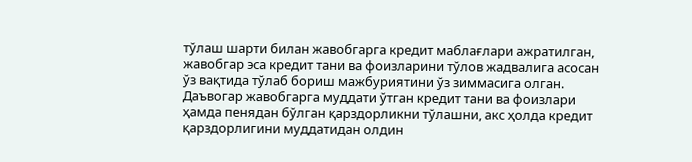тўлаш шарти билан жавобгарга кредит маблағлари ажратилган, жавобгар эса кредит тани ва фоизларини тўлов жадвалига асосан ўз вақтида тўлаб бориш мажбуриятини ўз зиммасига олган. Даъвогар жавобгарга муддати ўтган кредит тани ва фоизлари ҳамда пенядан бўлган қарздорликни тўлашни, акс ҳолда кредит қарздорлигини муддатидан олдин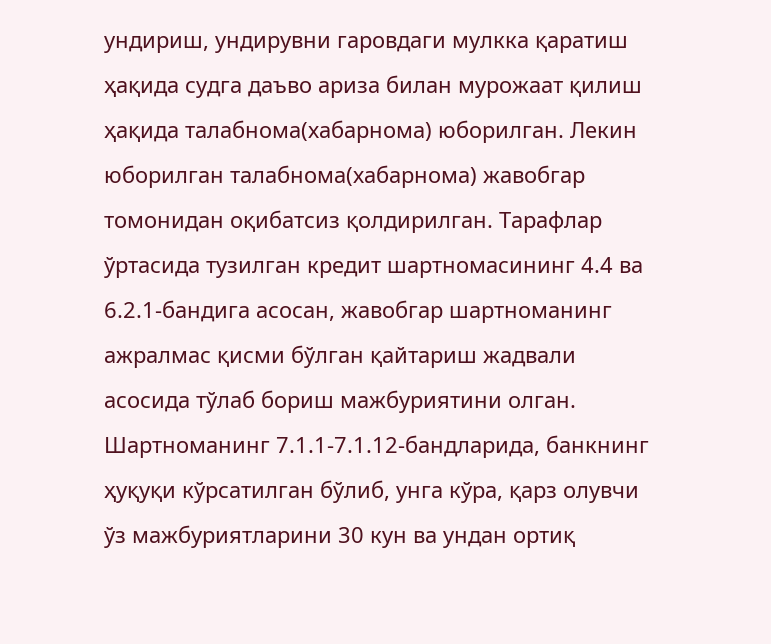ундириш, ундирувни гаровдаги мулкка қаратиш ҳақида судга даъво ариза билан мурожаат қилиш ҳақида талабнома(хабарнома) юборилган. Лекин юборилган талабнома(хабарнома) жавобгар томонидан оқибатсиз қолдирилган. Тарафлар ўртасида тузилган кредит шартномасининг 4.4 ва 6.2.1-бандига асосан, жавобгар шартноманинг ажралмас қисми бўлган қайтариш жадвали асосида тўлаб бориш мажбуриятини олган. Шартноманинг 7.1.1-7.1.12-бандларида, банкнинг ҳуқуқи кўрсатилган бўлиб, унга кўра, қарз олувчи ўз мажбуриятларини 30 кун ва ундан ортиқ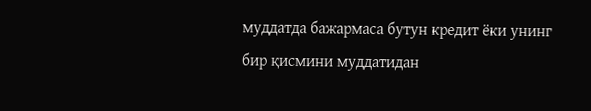муддатда бажармаса бутун кредит ёки унинг бир қисмини муддатидан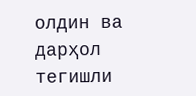олдин ва дарҳол тегишли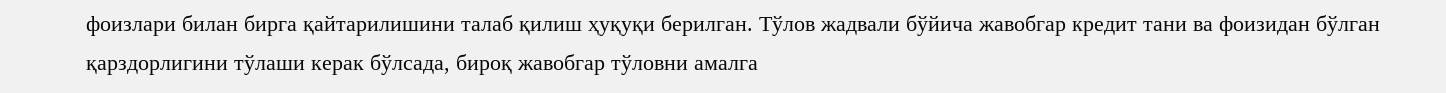фоизлари билан бирга қайтарилишини талаб қилиш ҳуқуқи берилган. Тўлов жадвали бўйича жавобгар кредит тани ва фоизидан бўлган қарздорлигини тўлаши керак бўлсада, бироқ жавобгар тўловни амалга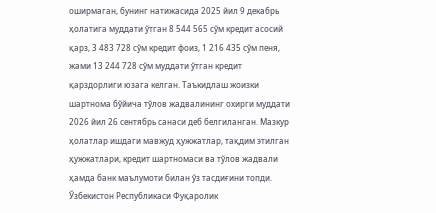оширмаган, бунинг натижасида 2025 йил 9 декабрь ҳолатига муддати ўтган 8 544 565 сўм кредит асосий қарз, 3 483 728 сўм кредит фоиз, 1 216 435 сўм пеня, жами 13 244 728 сўм муддати ўтган кредит қарздорлиги юзага келган. Таъкидлаш жоизки шартнома бўйича тўлов жадвалининг охирги муддати 2026 йил 26 сентябрь санаси деб белгиланган. Мазкур ҳолатлар ишдаги мавжуд ҳужжатлар, тақдим этилган ҳужжатлари, кредит шартномаси ва тўлов жадвали ҳамда банк маълумоти билан ўз тасдиғини топди. Ўзбекистон Республикаси Фуқаролик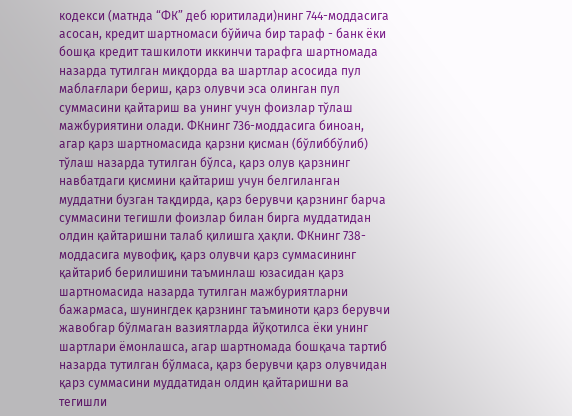кодекси (матнда “ФК” деб юритилади)нинг 744-моддасига асосан, кредит шартномаси бўйича бир тараф - банк ёки бошқа кредит ташкилоти иккинчи тарафга шартномада назарда тутилган миқдорда ва шартлар асосида пул маблағлари бериш, қарз олувчи эса олинган пул суммасини қайтариш ва унинг учун фоизлар тўлаш мажбуриятини олади. ФКнинг 736-моддасига биноан, агар қарз шартномасида қарзни қисман (бўлиббўлиб) тўлаш назарда тутилган бўлса, қарз олув қарзнинг навбатдаги қисмини қайтариш учун белгиланган муддатни бузган тақдирда, қарз берувчи қарзнинг барча суммасини тегишли фоизлар билан бирга муддатидан олдин қайтаришни талаб қилишга ҳақли. ФКнинг 738-моддасига мувофиқ, қарз олувчи қарз суммасининг қайтариб берилишини таъминлаш юзасидан қарз шартномасида назарда тутилган мажбуриятларни бажармаса, шунингдек қарзнинг таъминоти қарз берувчи жавобгар бўлмаган вазиятларда йўқотилса ёки унинг шартлари ёмонлашса, агар шартномада бошқача тартиб назарда тутилган бўлмаса, қарз берувчи қарз олувчидан қарз суммасини муддатидан олдин қайтаришни ва тегишли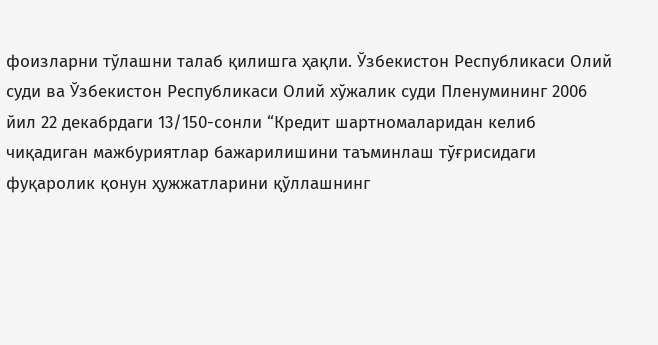фоизларни тўлашни талаб қилишга ҳақли. Ўзбекистон Республикаси Олий суди ва Ўзбекистон Республикаси Олий хўжалик суди Пленумининг 2006 йил 22 декабрдаги 13/150-сонли “Кредит шартномаларидан келиб чиқадиган мажбуриятлар бажарилишини таъминлаш тўғрисидаги фуқаролик қонун ҳужжатларини қўллашнинг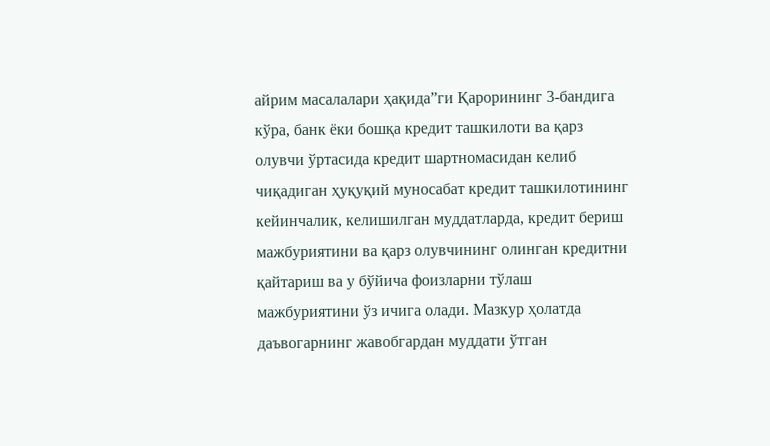айрим масалалари ҳақида”ги Қарорининг 3-бандига кўра, банк ёки бошқа кредит ташкилоти ва қарз олувчи ўртасида кредит шартномасидан келиб чиқадиган ҳуқуқий муносабат кредит ташкилотининг кейинчалик, келишилган муддатларда, кредит бериш мажбуриятини ва қарз олувчининг олинган кредитни қайтариш ва у бўйича фоизларни тўлаш мажбуриятини ўз ичига олади. Мазкур ҳолатда даъвогарнинг жавобгардан муддати ўтган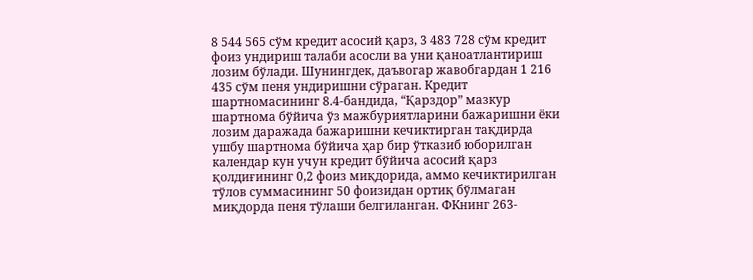8 544 565 сўм кредит асосий қарз, 3 483 728 сўм кредит фоиз ундириш талаби асосли ва уни қаноатлантириш лозим бўлади. Шунингдек, даъвогар жавобгардан 1 216 435 сўм пеня ундиришни сўраган. Кредит шартномасининг 8.4-бандида, “Қарздор” мазкур шартнома бўйича ўз мажбуриятларини бажаришни ёки лозим даражада бажаришни кечиктирган тақдирда ушбу шартнома бўйича ҳар бир ўтказиб юборилган календар кун учун кредит бўйича асосий қарз қолдиғининг 0,2 фоиз миқдорида, аммо кечиктирилган тўлов суммасининг 50 фоизидан ортиқ бўлмаган миқдорда пеня тўлаши белгиланган. ФКнинг 263-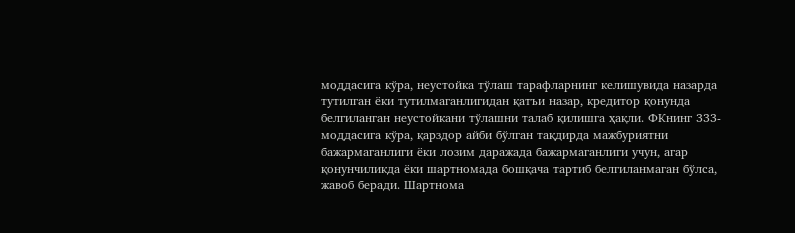моддасига кўра, неустойка тўлаш тарафларнинг келишувида назарда тутилган ёки тутилмаганлигидан қатъи назар, кредитор қонунда белгиланган неустойкани тўлашни талаб қилишга ҳақли. ФКнинг 333-моддасига кўра, қарздор айби бўлган тақдирда мажбуриятни бажармаганлиги ёки лозим даражада бажармаганлиги учун, агар қонунчиликда ёки шартномада бошқача тартиб белгиланмаган бўлса, жавоб беради. Шартнома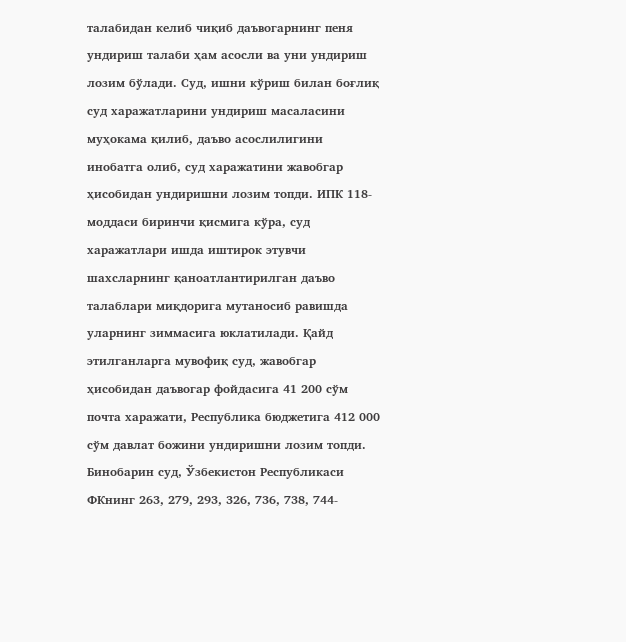талабидан келиб чиқиб даъвогарнинг пеня ундириш талаби ҳам асосли ва уни ундириш лозим бўлади. Суд, ишни кўриш билан боғлиқ суд харажатларини ундириш масаласини муҳокама қилиб, даъво асослилигини инобатга олиб, суд харажатини жавобгар ҳисобидан ундиришни лозим топди. ИПК 118-моддаси биринчи қисмига кўра, суд харажатлари ишда иштирок этувчи шахсларнинг қаноатлантирилган даъво талаблари миқдорига мутаносиб равишда уларнинг зиммасига юклатилади. Қайд этилганларга мувофиқ суд, жавобгар ҳисобидан даъвогар фойдасига 41 200 сўм почта харажати, Республика бюджетига 412 000 сўм давлат божини ундиришни лозим топди. Бинобарин суд, Ўзбекистон Республикаси ФКнинг 263, 279, 293, 326, 736, 738, 744-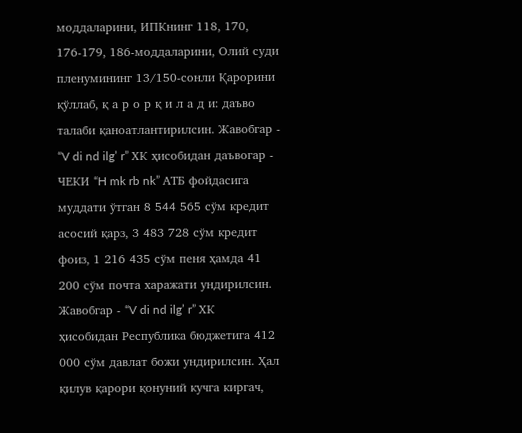моддаларини, ИПКнинг 118, 170, 176-179, 186-моддаларини, Олий суди пленумининг 13/150-сонли Қарорини қўллаб, қ а р о р қ и л а д и: даъво талаби қаноатлантирилсин. Жавобгар - “V di nd ilg’ r” ХК ҳисобидан даъвогар - ЧЕКИ “H mk rb nk” АТБ фойдасига муддати ўтган 8 544 565 сўм кредит асосий қарз, 3 483 728 сўм кредит фоиз, 1 216 435 сўм пеня ҳамда 41 200 сўм почта харажати ундирилсин. Жавобгар - “V di nd ilg’ r” ХК ҳисобидан Республика бюджетига 412 000 сўм давлат божи ундирилсин. Ҳал қилув қарори қонуний кучга киргач,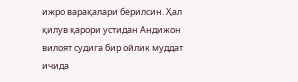ижро варақалари берилсин. Ҳал қилув қарори устидан Андижон вилоят судига бир ойлик муддат ичида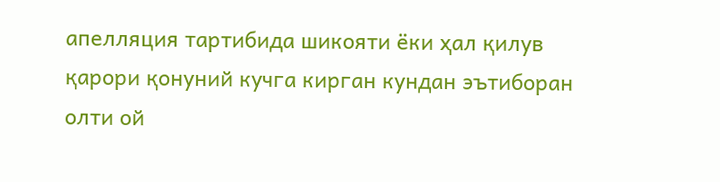апелляция тартибида шикояти ёки ҳал қилув қарори қонуний кучга кирган кундан эътиборан олти ой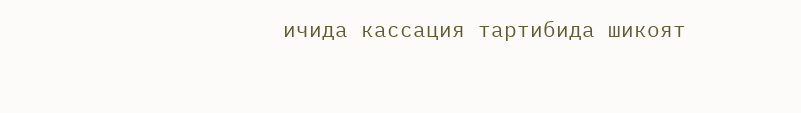ичида кассация тартибида шикоят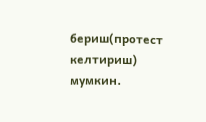бериш(протест келтириш) мумкин.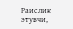Раислик этувчи,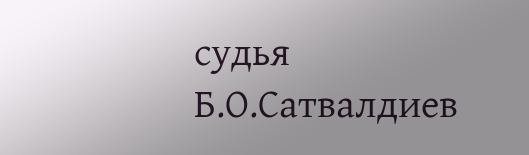судья Б.О.Сатвалдиев